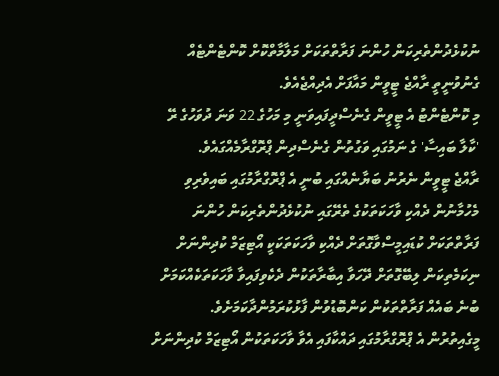ނުކުޅެދުންތެރިކަން ހުންނަ ފަރާތްތަކަށް މަލާމާތްކޮށް ކޮންޓެންޓެއް ގެނުވުނީތީ ރާއްޖެ ޓީވީން މައާފަށް އެދިއްޖެއެވެ.
މި ކޮންޓެންޓު އެ ޓީވީން ގެނެސްދީފައިވަނީ މި މަހުގެ 22 ވަނަ ދުވަހުގެ ރޭ 'ކާލާ ބައިސާ' ގެ ނަމުގައި ވަގުތުން ގެނެސްދިން ޕްރޮގްރާމެއްގައެވެ.
ރާއްޖެ ޓީވީން ނެރުނު ބަޔާނެއްގައި ބުނީ އެ ޕްރޮގްރާމުގައި ބައިވެރިވި މެހުމާނުން ދެއްކި ވާހަކަތަކުގެ ތެރޭގައި ނުކުޅެދުންތެރިކަން ހުންނަ ފަރާތްތަކަށް ކުޑައިމީސްވާގޮތަށް ދެއްކި ވާހަކަތަކަކީ އޯޓިޒަމް ކުދިންނަށް ނިކަމެތިކަން ލިބޭގޮތަށް ދޭހަވާ އިބާރާތަކުން ދެކެވިފައިވާ ވާހަކަތަކެއްކަމަށް ބުނެ ބައެއް ފަރާތްތަކުން ކަންބޮޑުވުން ފާޅުކުރަމުންދާކަމަށެވެ.
މީގެއިތުރުން އެ ޕްރޮގްރާމުގައި ދައްކާފައި އެވާ ވާހަކަތަކުން އޯޓިޒަމް ކުދިންނަށް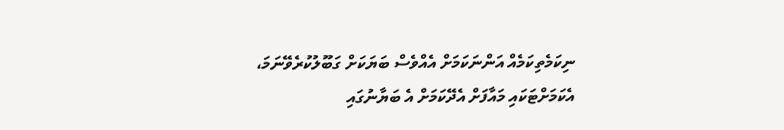ނިކަމެތިކަމެއް އަންނަކަމަށް އެއްވެސް ބަޔަކަށް ގަބޫލުކުރެވޭނަމަ، އެކަމަށްޓަކައި މައާފަށް އެދޭކަމަށް އެ ބަޔާނުގައި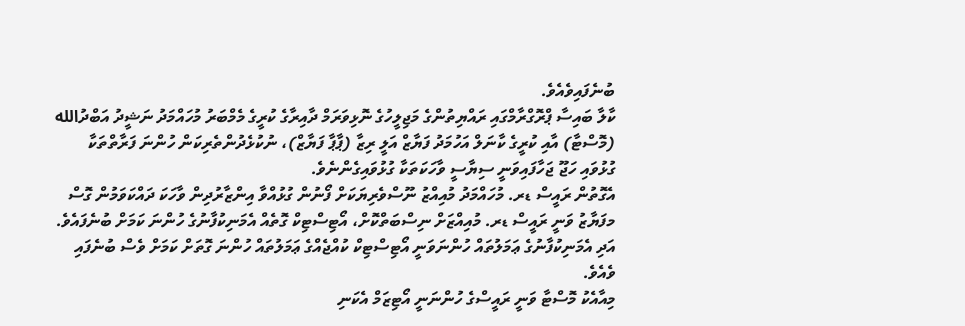ބުނެފައިވެއެވެ.
ކާލާ ބައިސާ ޕްރޮގްރާމްގައި ރައްޔިތުންގެ މަޖިލީހުގެ ނޮޅިވަރަމް ދާއިރާގެ ކުރީގެ މެމްބަރު މުހައްމަދު ނަޝީދު އަބްދުالله (މޮސްޓާ) އާއި ކުރީގެ ކާނަލް އަހުމަދު ފަޔާޒް އަލީ ރިޒާ (ޕާޕާ ފަޔާޒް)، ނުކުޅެދުންތެރިކަން ހުންނަ ފަރާތްތަކާ ގުޅުވައި ހަޖޫ ޖަހާފައިވަނީ ސިޔާސީ ވާހަކަތަކާ ގުޅުވައިގެންނެވެ.
އެގޮތުން ރައީސް ޑރ. މުހައްމަދު މުއިއްޒު ނޫސްވެރިޔަކަށް ފޯނުން ގުޅުއްވާ އިންޒާރުދިން ވާހަކަ ދައްކަވަމުން ގޮސް މފަޔާޒު ވަނީ ރައީސް ޑރ. މުއިއްޒަށް ނިސްބަތްކޮށް، އޯޓިސްޓިކް ގޮތެއް އެމަނިކުފާނުގެ ހުންނަ ކަމަށް ބުނެފައެވެ. އަދި އެމަނިކުފާނުގެ ޢަމަލުތައް ހުންނަވަނީ އޯޓިސްޓިކް ކުއްޖެއްގެ ޢަމަލުތައް ހުންނަ ގޮތަށް ކަމަށް ވެސް ބުނެފައި ވެއެވެ.
މިއާއެކު މޮސްޓާ ވަނީ ރައީސްގެ ހުންނަނީ އޯޓިޒަމް އެކަނި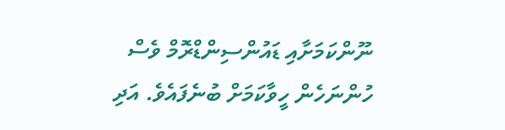ނޫންކަމަށާއި ޑައުންސިންޑްރޮމް ވެސް ހުންނަހެން ހީވާކަމަށް ބުނެފައެވެ. އަދި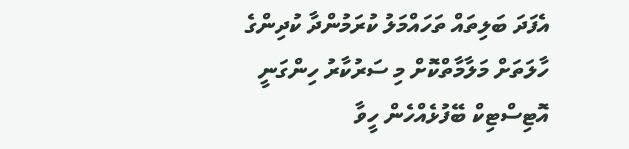އެފަދަ ބަލިތައް ތަހައްމަލު ކުރަމުންދާ ކުދިންގެ ހާލަތަށް މަލާމާތްކޮށް މި ސަރުކާރު ހިންގަނީ އޮޓިސްޓިކް ބޭފުޅެއްހެން ހީވާ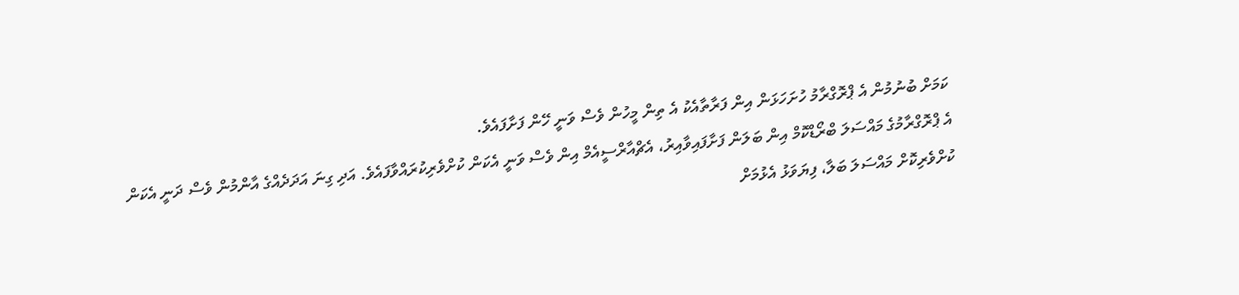ކަމަށް ބުނުމުން އެ ޕްރޮގްރާމު ހުށަހަޅަން އިން ފަރާތާއެކު އެ ތިން މީހުން ވެސް ވަނީ ހޭން ފަށާފައެވެ.
އެ ޕްރޮގްރާމުގެ މައްސަލަ ބްރޯޑްކޮމް އިން ބަލަން ފަށާފައިވާއިރު، އެޗްއާރްސީއެމް އިން ވެސް ވަނީ އެކަން ކުށްވެރިކުރައްވާފައެވެ. އަދި ގިނަ އަދަދެއްގެ އާންމުން ވެސް ދަނީ އެކަން ކުށްވެރިކޮށް މައްސަލަ ބަލާ، ފިޔަވަޅު އެޅުމަށް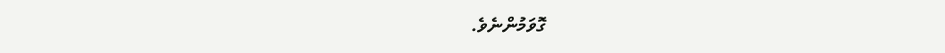ގޮވަމުންނެވެ.